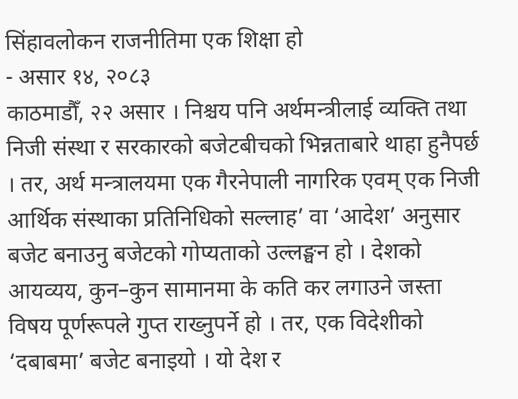सिंहावलोकन राजनीतिमा एक शिक्षा हो
- असार १४, २०८३
काठमाडौँ, २२ असार । निश्चय पनि अर्थमन्त्रीलाई व्यक्ति तथा निजी संस्था र सरकारको बजेटबीचको भिन्नताबारे थाहा हुनैपर्छ । तर, अर्थ मन्त्रालयमा एक गैरनेपाली नागरिक एवम् एक निजी आर्थिक संस्थाका प्रतिनिधिको सल्लाह’ वा ‘आदेश’ अनुसार बजेट बनाउनु बजेटको गोप्यताको उल्लङ्घन हो । देशको आयव्यय, कुन–कुन सामानमा के कति कर लगाउने जस्ता विषय पूर्णरूपले गुप्त राख्नुपर्ने हो । तर, एक विदेशीको ‘दबाबमा’ बजेट बनाइयो । यो देश र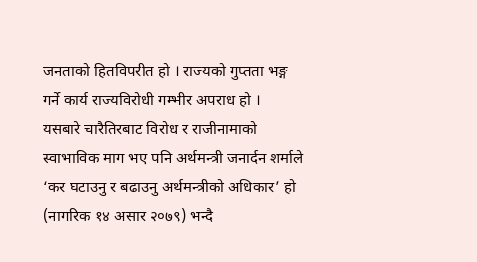जनताको हितविपरीत हो । राज्यको गुप्तता भङ्ग गर्ने कार्य राज्यविरोधी गम्भीर अपराध हो ।
यसबारे चारैतिरबाट विरोध र राजीनामाको स्वाभाविक माग भए पनि अर्थमन्त्री जनार्दन शर्माले ‘कर घटाउनु र बढाउनु अर्थमन्त्रीको अधिकार’ हो (नागरिक १४ असार २०७९) भन्दै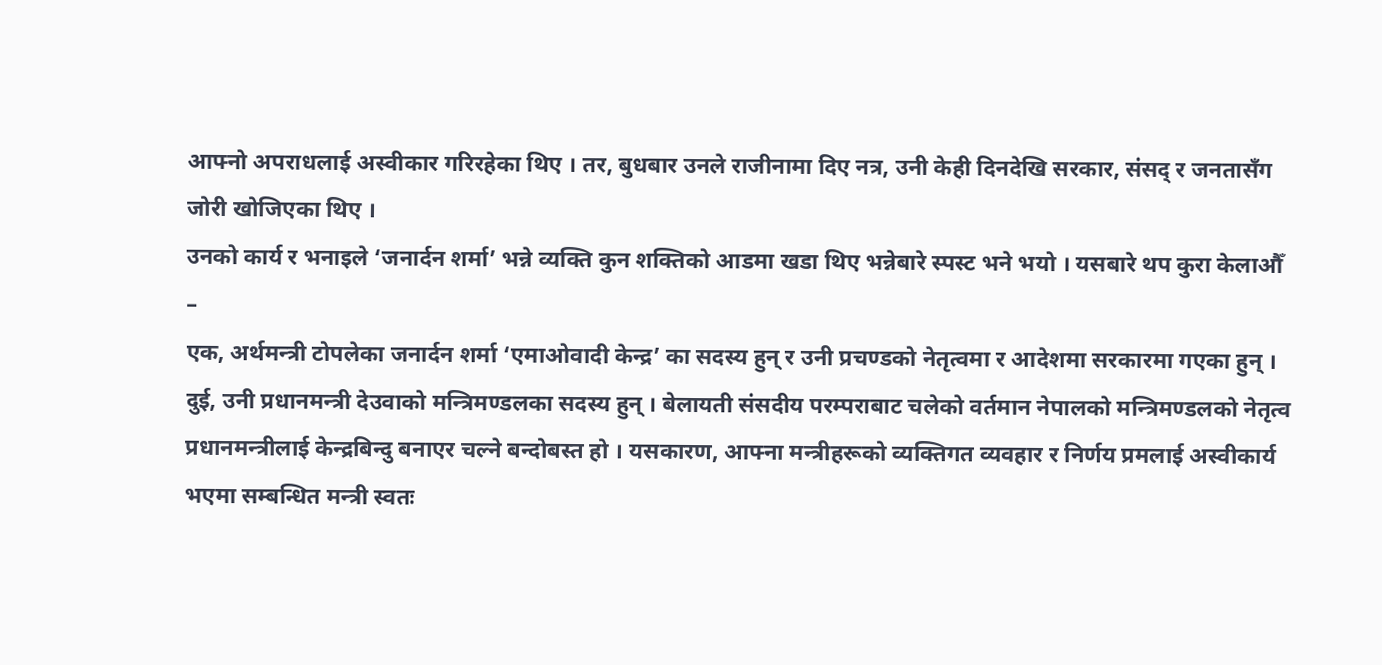आफ्नो अपराधलाई अस्वीकार गरिरहेका थिए । तर, बुधबार उनले राजीनामा दिए नत्र, उनी केही दिनदेखि सरकार, संसद् र जनतासँग जोरी खोजिएका थिए ।
उनको कार्य र भनाइले ‘जनार्दन शर्मा’ भन्ने व्यक्ति कुन शक्तिको आडमा खडा थिए भन्नेबारे स्पस्ट भने भयो । यसबारे थप कुरा केलाऔँ –
एक, अर्थमन्त्री टोपलेका जनार्दन शर्मा ‘एमाओवादी केन्द्र’ का सदस्य हुन् र उनी प्रचण्डको नेतृत्वमा र आदेशमा सरकारमा गएका हुन् ।
दुई, उनी प्रधानमन्त्री देउवाको मन्त्रिमण्डलका सदस्य हुन् । बेलायती संसदीय परम्पराबाट चलेको वर्तमान नेपालको मन्त्रिमण्डलको नेतृत्व प्रधानमन्त्रीलाई केन्द्रबिन्दु बनाएर चल्ने बन्दोबस्त हो । यसकारण, आफ्ना मन्त्रीहरूको व्यक्तिगत व्यवहार र निर्णय प्रमलाई अस्वीकार्य भएमा सम्बन्धित मन्त्री स्वतः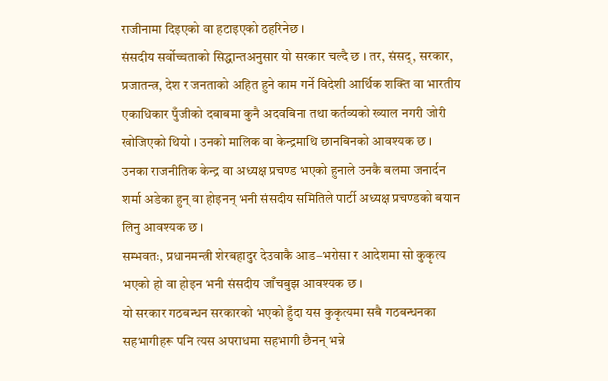राजीनामा दिइएको वा हटाइएको ठहरिनेछ ।
संसदीय सर्वोच्चताको सिद्धान्तअनुसार यो सरकार चल्दै छ । तर, संसद्, सरकार, प्रजातन्त्र, देश र जनताको अहित हुने काम गर्ने विदेशी आर्थिक शक्ति वा भारतीय एकाधिकार पुँजीको दबाबमा कुनै अदवबिना तथा कर्तव्यको ख्याल नगरी जोरी खोजिएको थियो । उनको मालिक वा केन्द्रमाथि छानबिनको आवश्यक छ ।
उनका राजनीतिक केन्द्र वा अध्यक्ष प्रचण्ड भएको हुनाले उनकै बलमा जनार्दन शर्मा अडेका हुन् वा होइनन् भनी संसदीय समितिले पार्टी अध्यक्ष प्रचण्डको बयान लिनु आवश्यक छ ।
सम्भवतः, प्रधानमन्त्री शेरबहादुर देउवाकै आड–भरोसा र आदेशमा सो कुकृत्य भएको हो वा होइन भनी संसदीय जाँचबुझ आवश्यक छ ।
यो सरकार गठबन्धन सरकारको भएको हुँदा यस कुकृत्यमा सबै गठबन्धनका सहभागीहरू पनि त्यस अपराधमा सहभागी छैनन् भन्ने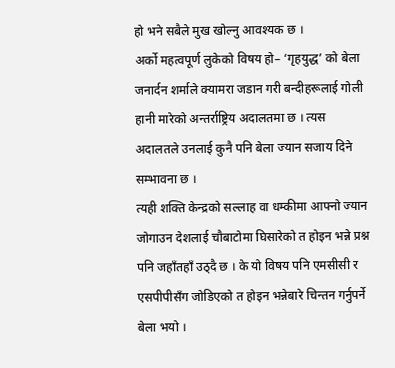हो भने सबैले मुख खोल्नु आवश्यक छ ।
अर्को महत्वपूर्ण लुकेको विषय हो– ‘गृहयुद्ध’ को बेला जनार्दन शर्माले क्यामरा जडान गरी बन्दीहरूलाई गोली हानी मारेको अन्तर्राष्ट्रिय अदालतमा छ । त्यस अदालतले उनलाई कुनै पनि बेला ज्यान सजाय दिने सम्भावना छ ।
त्यही शक्ति केन्द्रको सल्लाह वा धम्कीमा आफ्नो ज्यान जोगाउन देशलाई चौबाटोमा घिसारेको त होइन भन्ने प्रश्न पनि जहाँतहाँ उठ्दै छ । के यो विषय पनि एमसीसी र एसपीपीसँग जोडिएको त होइन भन्नेबारे चिन्तन गर्नुपर्ने बेला भयो ।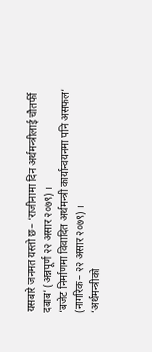यसबारे जनमत यस्तो छ– ‘राजीनामा दिन अर्थमन्त्रीलाई चौतर्फी दबाब’ (अन्नपूर्ण २२ असार २०७९) ।
‘बजेट निर्माणमा विवादित अर्थमन्त्री कार्यान्वयनमा पनि असफल’ (नागरिक– २२ असार २०७९) ।
‘अर्थमन्त्रीको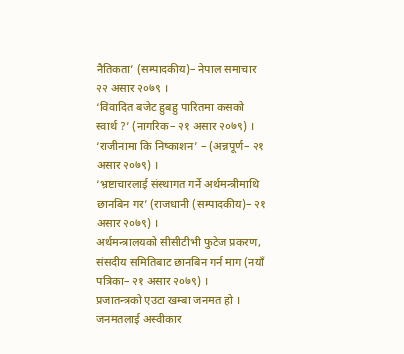नैतिकता’ (सम्पादकीय)– नेपाल समाचार २२ असार २०७९ ।
‘विवादित बजेट हुबहु पारितमा कसको स्वार्थ ?’ (नागरिक– २१ असार २०७९) ।
‘राजीनामा कि निष्काशन’ – (अन्नपूर्ण– २१ असार २०७९) ।
‘भ्रष्टाचारलाई संस्थागत गर्ने अर्थमन्त्रीमाथि छानबिन गर’ (राजधानी (सम्पादकीय)– २१ असार २०७९) ।
अर्थमन्त्रालयको सीसीटीभी फुटेज प्रकरण, संसदीय समितिबाट छानबिन गर्न माग (नयाँ पत्रिका– २१ असार २०७९) ।
प्रजातन्त्रको एउटा खम्बा जनमत हो । जनमतलाई अस्वीकार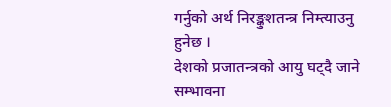गर्नुको अर्थ निरङ्कुशतन्त्र निम्त्याउनु हुनेछ ।
देशको प्रजातन्त्रको आयु घट्दै जाने सम्भावना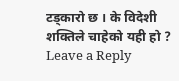टड्कारो छ । के विदेशी शक्तिले चाहेको यही हो ?
Leave a Reply